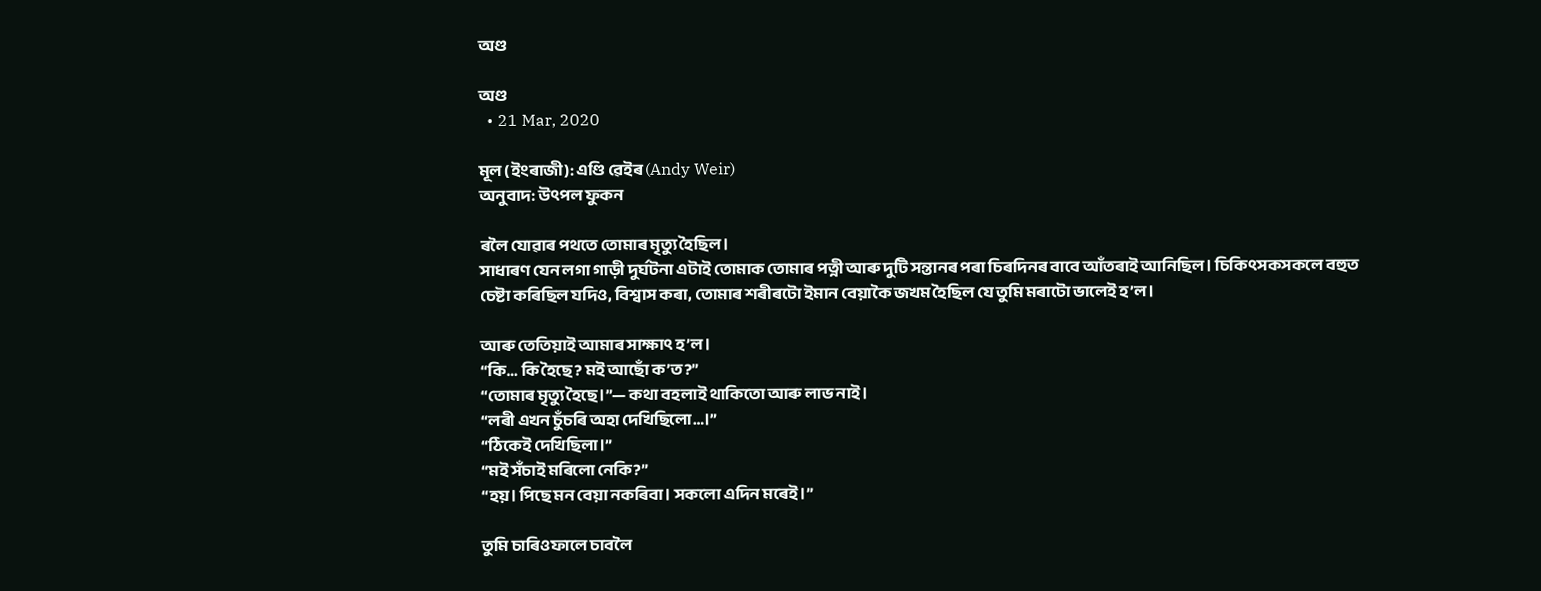অণ্ড

অণ্ড
  • 21 Mar, 2020

মূল (ইংৰাজী): এণ্ডি ৱেইৰ (Andy Weir)
অনুবাদ: উৎপল ফুকন

ৰলৈ যোৱাৰ পথতে তোমাৰ মৃত্যু হৈছিল।
সাধাৰণ যেন লগা গাড়ী দুৰ্ঘটনা এটাই তোমাক তোমাৰ পত্নী আৰু দুটি সন্তানৰ পৰা চিৰদিনৰ বাবে আঁতৰাই আনিছিল। চিকিৎসকসকলে বহুত চেষ্টা কৰিছিল যদিও, বিশ্বাস কৰা, তোমাৰ শৰীৰটো ইমান বেয়াকৈ জখম হৈছিল যে তুমি মৰাটো ভালেই হ’ল।

আৰু তেতিয়াই আমাৰ সাক্ষাৎ হ’ল।
“কি… কি হৈছে? মই আছোঁ ক’ত?”
“তোমাৰ মৃত্যু হৈছে।”— কথা বহলাই থাকিতো আৰু লাভ নাই।
“লৰী এখন চুঁচৰি অহা দেখিছিলো…।”
“ঠিকেই দেখিছিলা।”
“মই সঁচাই মৰিলো নেকি?”
“হয়। পিছে মন বেয়া নকৰিবা। সকলো এদিন মৰেই।”

তুমি চাৰিওফালে চাবলৈ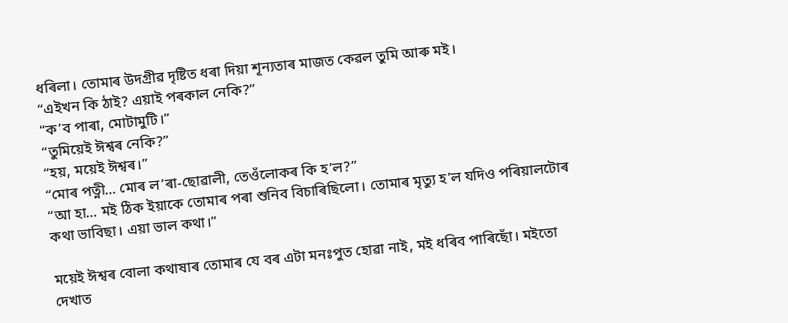ধৰিলা। তোমাৰ উদগ্ৰীৱ দৃষ্টিত ধৰা দিয়া শূন্যতাৰ মাজত কেৱল তুমি আৰু মই।
“এইখন কি ঠাই? এয়াই পৰকাল নেকি?”
“ক’ব পাৰা, মোটামুটি।”
“তুমিয়েই ঈশ্বৰ নেকি?”
“হয়, ময়েই ঈশ্বৰ।”
“মোৰ পত্নী… মোৰ ল’ৰা-ছোৱালী, তেওঁলোকৰ কি হ’ল?”
“আ হা… মই ঠিক ইয়াকে তোমাৰ পৰা শুনিব বিচাৰিছিলো। তোমাৰ মৃত্যু হ’ল যদিও পৰিয়ালটোৰ কথা ভাবিছা। এয়া ভাল কথা।”

ময়েই ঈশ্বৰ বোলা কথাষাৰ তোমাৰ যে বৰ এটা মনঃপুত হোৱা নাই, মই ধৰিব পাৰিছোঁ। মইতো দেখাত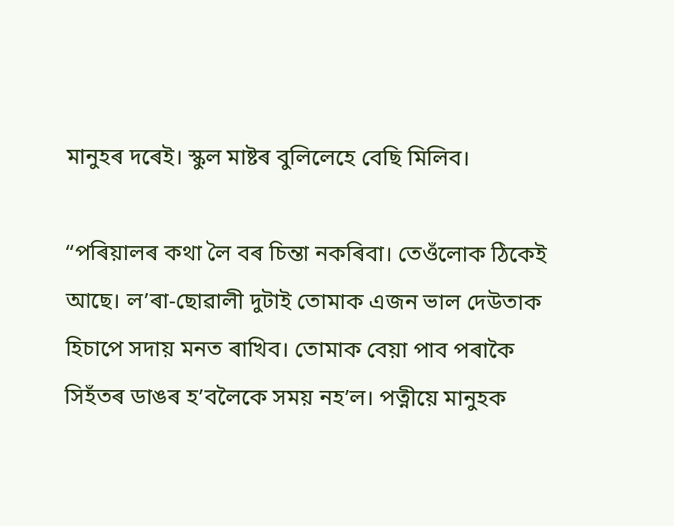মানুহৰ দৰেই। স্কুল মাষ্টৰ বুলিলেহে বেছি মিলিব।

“পৰিয়ালৰ কথা লৈ বৰ চিন্তা নকৰিবা। তেওঁলোক ঠিকেই আছে। ল’ৰা-ছোৱালী দুটাই তোমাক এজন ভাল দেউতাক হিচাপে সদায় মনত ৰাখিব। তোমাক বেয়া পাব পৰাকৈ সিহঁতৰ ডাঙৰ হ’বলৈকে সময় নহ’ল। পত্নীয়ে মানুহক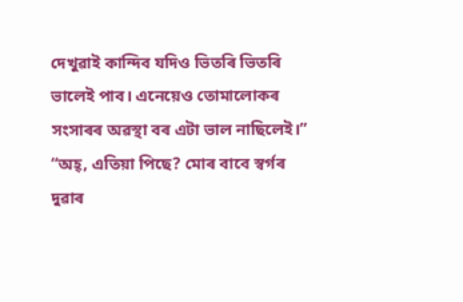দেখুৱাই কান্দিব যদিও ভিতৰি ভিতৰি ভালেই পাব। এনেয়েও তোমালোকৰ সংসাৰৰ অৱস্থা বৰ এটা ভাল নাছিলেই।”
“অহ্‌, এতিয়া পিছে? মোৰ বাবে স্বৰ্গৰ দুৱাৰ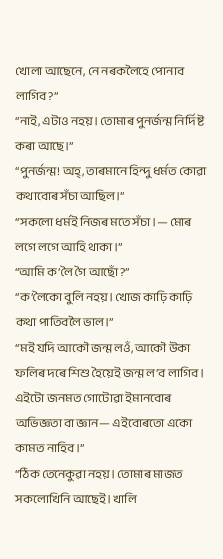খোলা আছেনে, নে নৰকলৈহে পোনাব লাগিব?”
“নাই, এটাও নহয়। তোমাৰ পুনৰ্জন্ম নিৰ্দিষ্ট কৰা আছে।”
“পুনৰ্জন্ম! অহ্‌, তাৰমানে হিন্দু ধৰ্মত কোৱা কথাবোৰ সঁচা আছিল।”
“সকলো ধৰ্মই নিজৰ মতে সঁচা।— মোৰ লগে লগে আহি থাকা।”
“আমি ক’লৈ গৈ আছোঁ?”
“ক’লৈকো বুলি নহয়। খোজ কাঢ়ি কাঢ়ি কথা পাতিবলৈ ভাল।”
“মই যদি আকৌ জন্ম লওঁ, আকৌ উকা ফলিৰ দৰে শিশু হৈয়েই জন্ম ল’ব লাগিব। এইটো জনমত গোটোৱা ইমানবোৰ অভিজ্ঞতা বা জ্ঞান— এইবোৰতো একো কামত নাহিব।”
“ঠিক তেনেকুৱা নহয়। তোমাৰ মাজত সকলোখিনি আছেই। খালি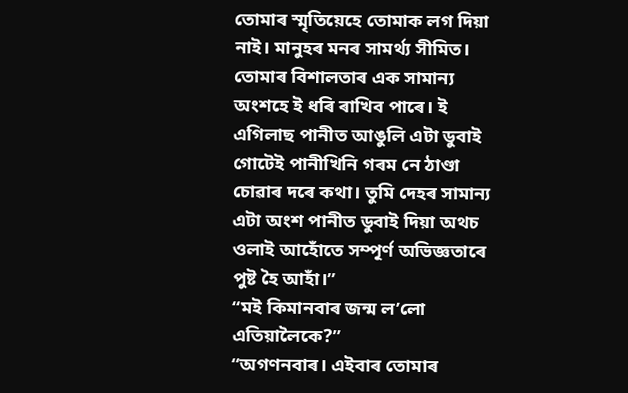তোমাৰ স্মৃতিয়েহে তোমাক লগ দিয়া নাই। মানুহৰ মনৰ সামৰ্থ্য সীমিত। তোমাৰ বিশালতাৰ এক সামান্য অংশহে ই ধৰি ৰাখিব পাৰে। ই এগিলাছ পানীত আঙুলি এটা ডুবাই গোটেই পানীখিনি গৰম নে ঠাণ্ডা চোৱাৰ দৰে কথা। তুমি দেহৰ সামান্য এটা অংশ পানীত ডুবাই দিয়া অথচ ওলাই আহোঁতে সম্পূৰ্ণ অভিজ্ঞতাৰে পুষ্ট হৈ আহাঁ।”
“মই কিমানবাৰ জন্ম ল’লো এতিয়ালৈকে?”
“অগণনবাৰ। এইবাৰ তোমাৰ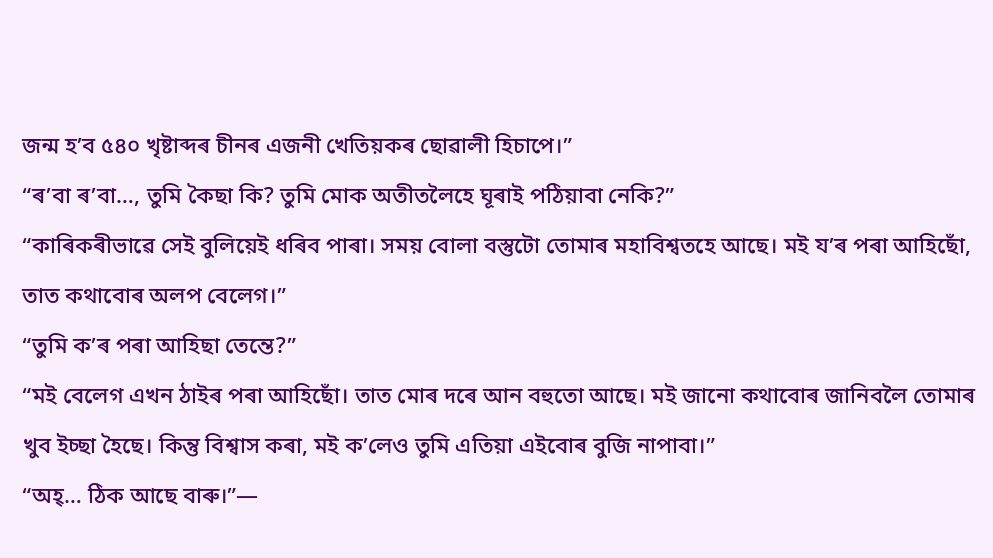জন্ম হ’ব ৫৪০ খৃষ্টাব্দৰ চীনৰ এজনী খেতিয়কৰ ছোৱালী হিচাপে।”
“ৰ’বা ৰ’বা…, তুমি কৈছা কি? তুমি মোক অতীতলৈহে ঘূৰাই পঠিয়াবা নেকি?”
“কাৰিকৰীভাৱে সেই বুলিয়েই ধৰিব পাৰা। সময় বোলা বস্তুটো তোমাৰ মহাবিশ্বতহে আছে। মই য’ৰ পৰা আহিছোঁ, তাত কথাবোৰ অলপ বেলেগ।”
“তুমি ক’ৰ পৰা আহিছা তেন্তে?”
“মই বেলেগ এখন ঠাইৰ পৰা আহিছোঁ। তাত মোৰ দৰে আন বহুতো আছে। মই জানো কথাবোৰ জানিবলৈ তোমাৰ খুব ইচ্ছা হৈছে। কিন্তু বিশ্বাস কৰা, মই ক’লেও তুমি এতিয়া এইবোৰ বুজি নাপাবা।”
“অহ্‌… ঠিক আছে বাৰু।”—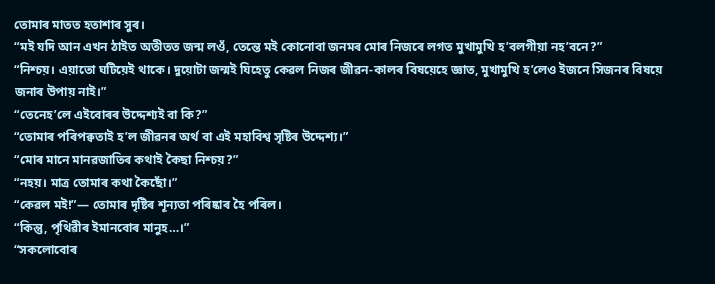তোমাৰ মাতত হতাশাৰ সুৰ।
“মই যদি আন এখন ঠাইত অতীতত জন্ম লওঁ, তেন্তে মই কোনোবা জনমৰ মোৰ নিজৰে লগত মুখামুখি হ’বলগীয়া নহ’বনে?”
“নিশ্চয়। এয়াতো ঘটিয়েই থাকে। দুয়োটা জন্মই যিহেতু কেৱল নিজৰ জীৱন-কালৰ বিষয়েহে জ্ঞাত, মুখামুখি হ’লেও ইজনে সিজনৰ বিষয়ে জনাৰ উপায় নাই।”
“তেনেহ’লে এইবোৰৰ উদ্দেশ্যই বা কি?”
“তোমাৰ পৰিপক্বতাই হ’ল জীৱনৰ অৰ্থ বা এই মহাবিশ্ব সৃষ্টিৰ উদ্দেশ্য।”
“মোৰ মানে মানৱজাতিৰ কথাই কৈছা নিশ্চয়?”
“নহয়। মাত্ৰ তোমাৰ কথা কৈছোঁ।”
“কেৱল মই!”— তোমাৰ দৃষ্টিৰ শূন্যতা পৰিষ্কাৰ হৈ পৰিল।
“কিন্তু, পৃথিৱীৰ ইমানবোৰ মানুহ…।”
“সকলোবোৰ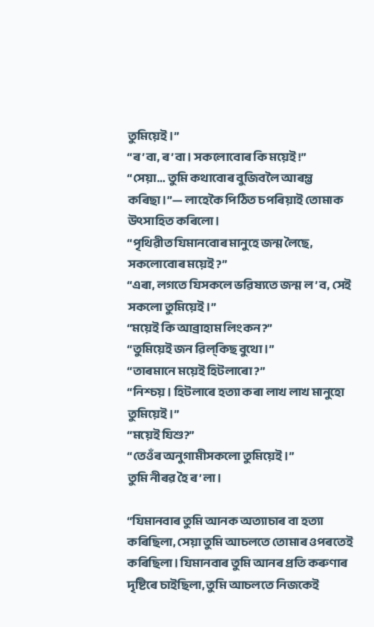তুমিয়েই।”
“ৰ’বা, ৰ’বা। সকলোবোৰ কি ময়েই!”
“সেয়া… তুমি কথাবোৰ বুজিবলৈ আৰম্ভ কৰিছা।”— লাহেকৈ পিঠিত চপৰিয়াই তোমাক উৎসাহিত কৰিলো।
“পৃথিৱীত যিমানবোৰ মানুহে জন্ম লৈছে, সকলোবোৰ ময়েই?”
“এৰা, লগতে যিসকলে ভৱিষ্যতে জন্ম ল’ব, সেই সকলো তুমিয়েই।”
“ময়েই কি আব্ৰাহাম লিংকন?”
“তুমিয়েই জন ৱিল্‌কিছ বুথো।”
“তাৰমানে ময়েই হিটলাৰো?”
“নিশ্চয়। হিটলাৰে হত্যা কৰা লাখ লাখ মানুহো তুমিয়েই।”
“ময়েই যিশু?”
“তেওঁৰ অনুগামীসকলো তুমিয়েই।”
তুমি নীৰৱ হৈ ৰ’লা।

“যিমানবাৰ তুমি আনক অত্যাচাৰ বা হত্যা কৰিছিলা, সেয়া তুমি আচলতে তোমাৰ ওপৰতেই কৰিছিলা। যিমানবাৰ তুমি আনৰ প্ৰতি কৰুণাৰ দৃষ্টিৰে চাইছিলা, তুমি আচলতে নিজকেই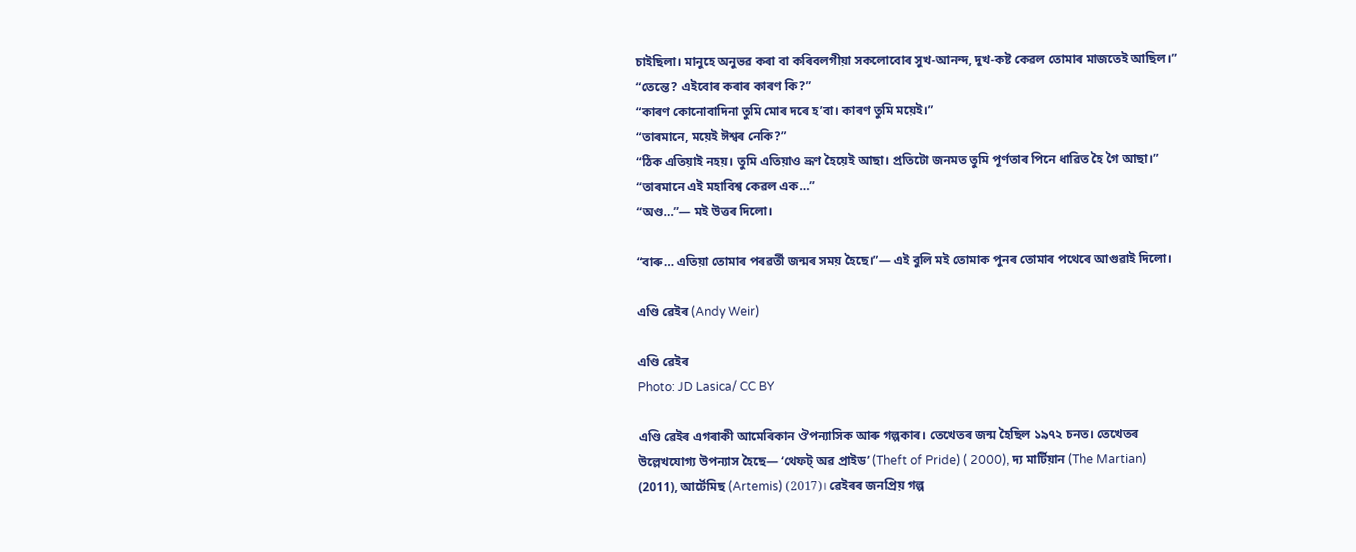চাইছিলা। মানুহে অনুভৱ কৰা বা কৰিবলগীয়া সকলোবোৰ সুখ-আনন্দ, দুখ-কষ্ট কেৱল তোমাৰ মাজতেই আছিল।”
“তেন্তে? এইবোৰ কৰাৰ কাৰণ কি?”
“কাৰণ কোনোবাদিনা তুমি মোৰ দৰে হ’বা। কাৰণ তুমি ময়েই।”
“তাৰমানে, ময়েই ঈশ্বৰ নেকি?”
“ঠিক এতিয়াই নহয়। তুমি এতিয়াও ভ্ৰূণ হৈয়েই আছা। প্ৰতিটো জনমত তুমি পূৰ্ণতাৰ পিনে ধাৱিত হৈ গৈ আছা।”
“তাৰমানে এই মহাবিশ্ব কেৱল এক…”
“অণ্ড…”— মই উত্তৰ দিলো।

“বাৰু… এতিয়া তোমাৰ পৰৱৰ্তী জন্মৰ সময় হৈছে।”— এই বুলি মই তোমাক পুনৰ তোমাৰ পথেৰে আগুৱাই দিলো।

এণ্ডি ৱেইৰ (Andy Weir)

এণ্ডি ৱেইৰ
Photo: JD Lasica/ CC BY

এণ্ডি ৱেইৰ এগৰাকী আমেৰিকান ঔপন্যাসিক আৰু গল্পকাৰ। তেখেতৰ জন্ম হৈছিল ১৯৭২ চনত। তেখেতৰ উল্লেখযোগ্য উপন্যাস হৈছে— ‘থেফট্ অৱ প্ৰাইড’ (Theft of Pride) ( 2000), দ্য মাৰ্টিয়ান (The Martian) (2011), আৰ্টেমিছ (Artemis) (2017)। ৱেইৰৰ জনপ্ৰিয় গল্প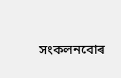সংকলনবোৰ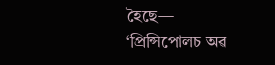হৈছে— ‘প্ৰিন্সিপোলচ অৱ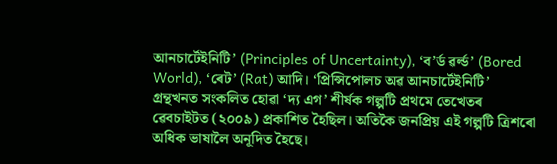আনচাৰ্টেইনিটি’ (Principles of Uncertainty), ‘ব’ৰ্ড ৱৰ্ল্ড’ (Bored World), ‘ৰেট’ (Rat) আদি। ‘প্ৰিন্সিপোলচ অৱ আনচাৰ্টেইনিটি’ গ্ৰন্থখনত সংকলিত হোৱা ‘দ্য এগ’ শীৰ্ষক গল্পটি প্ৰথমে তেখেতৰ ৱেবচাইটত (২০০৯) প্ৰকাশিত হৈছিল। অতিকৈ জনপ্ৰিয় এই গল্পটি ত্ৰিশৰো অধিক ভাষালৈ অনূদিত হৈছে।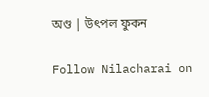অণ্ড | উৎপল ফুকন

Follow Nilacharai on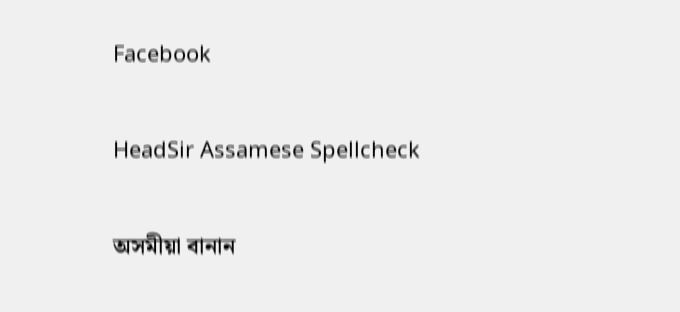Facebook

HeadSir Assamese Spellcheck

অসমীয়া বানান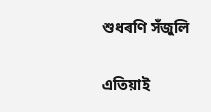শুধৰণি সঁজুলি

এতিয়াই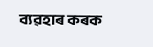ব্যৱহাৰ কৰক